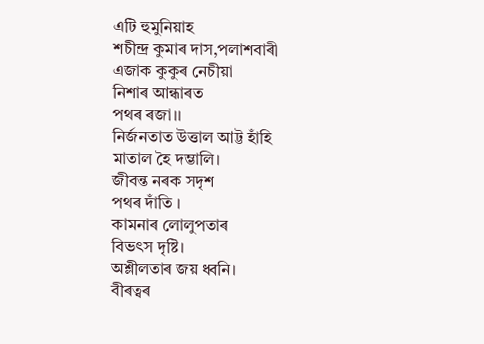এটি হুমুনিয়াহ
শচীন্দ্ৰ কুমাৰ দাস,পলাশবাৰী
এজাক কুকুৰ নেচীয়া
নিশাৰ আন্ধাৰত
পথৰ ৰজা।।
নিৰ্জনতাত উত্তাল আট্ট হাঁহি
মাতাল হৈ দম্ভালি।
জীবন্ত নৰক সদৃশ
পথৰ দাঁতি ।
কামনাৰ লোলুপতাৰ
বিভৎস দৃষ্টি।
অশ্লীলতাৰ জয় ধ্বনি।
বীৰত্বৰ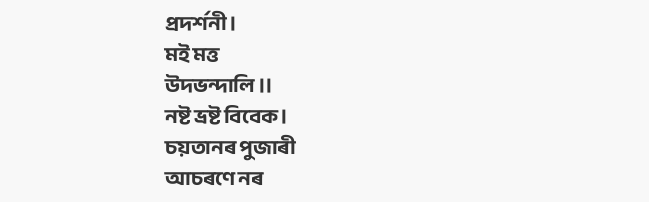প্ৰদৰ্শনী।
মই মত্ত
উদভন্দালি ।।
নষ্ট ভ্ৰষ্ট বিবেক।
চয়তানৰ পুজাৰী
আচৰণে নৰ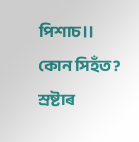পিশাচ।।
কোন সিহঁত?
স্ৰষ্টাৰ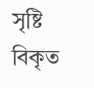সৃষ্টি
বিকৃত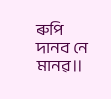ৰুপি
দানব নে মানৱ।।